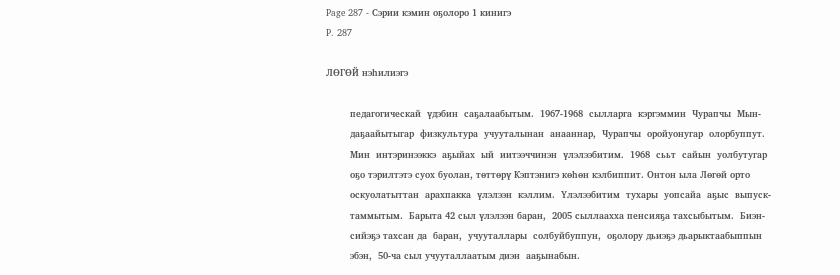Page 287 - Сэрии кэмин оҕолоро 1 кинигэ
P. 287

ЛӨГӨЙ нэһилиэгэ

        педагогическай  үдэбин  саҕалаабытым.  1967-1968  сылларга  кэргэммин  Чурапчы  Мын-
        даҕаайытыгар  физкультура  учууталынан  анааннар,  Чурапчы  оройуонугар  олорбуппут.
        Мин  интэринээккэ  аҕыйах  ый  иитээччинэн  үлэлээбитим.  1968  сььт  сайын  уолбутугар
        оҕо тэрилтэтэ суох буолан, төттөрү Кэптэнигэ көһөн кэлбиппит. Онтон ыла Лөгөй орто
        оскуолатыттан  арахпакка  үлэлээн  кэллим.  Үлэлээбитим  тухары  уопсайа  аҕыс  выпуск-
        таммытым.  Барыта 42 сыл үлэлээн баран,  2005 сыллаахха пенсияҕа тахсыбытым.  Биэн-
        сийэҕэ тахсан да  баран,  учууталлары  солбуйбуппун,  оҕолору дьиэҕэ дьарыктаабыппын
        эбэн,  50-ча сыл учууталлаатым диэн  ааҕынабын.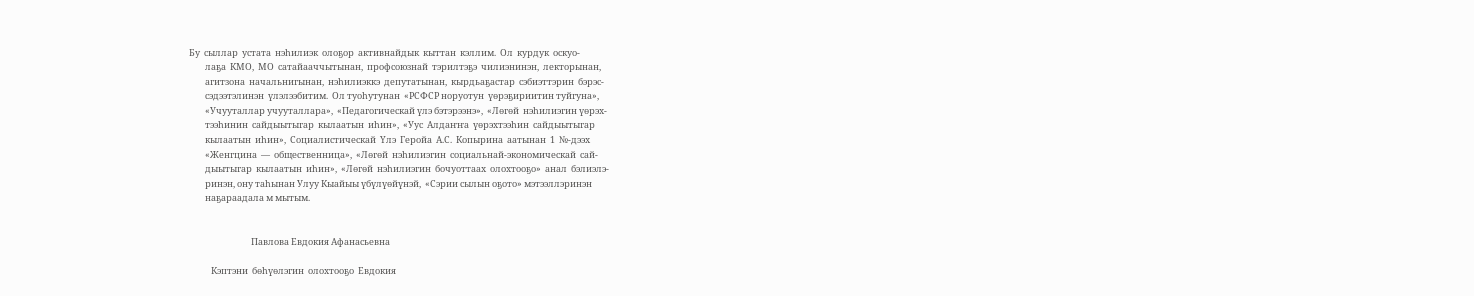Бу  сыллар  устата  нэһилиэк  олоҕор  активнайдык  кыттан  кэллим.  Ол  курдук  оскуо-
        лаҕа  КМО,  МО  сатайааччытынан,  профсоюзнай  тэрилтэҕэ  чилиэнинэн,  лекторынан,
        агитзона  начальнигынан,  нэһилиэккэ  депутатынан,  кырдьаҕастар  сэбиэттэрин  бэрэс-
        сэдээтэлинэн  үлэлээбитим.  Ол туоһутунан  «РСФСР норуотун  үөрэҕириитин туйгуна»,
        «Учууталлар учууталлара»,  «Педагогическай үлэ бэтэрээнэ»,  «Лөгөй  нэһилиэгин үөрэх-
        тээһинин  сайдыытыгар  кылаатын  иһин»,  «Уус  Алдаҥҥа  үөрэхтээһин  сайдыытыгар
        кылаатын  иһин»,  Социалистическай  Үлэ  Геройа  А.С.  Копырина  аатынан  1  №-дээх
        «Женгцина  —  общественница»,  «Лөгөй  нэһилиэгин  социальнай-экономическай  сай-
        дыытыгар  кылаатын  иһин»,  «Лөгөй  нэһилиэгин  бочуоттаах  олохтооҕо»  анал  бэлиэлэ-
        ринэн, ону таһынан Улуу Кыайыы үбүлүөйүнэй,  «Сэрии сылын оҕото» мэтээллэринэн
        наҕараадала м мытым.


                               Павлова Евдокия Афанасьевна

           Кэптэни  бөһүөлэгин  олохтооҕо  Евдокия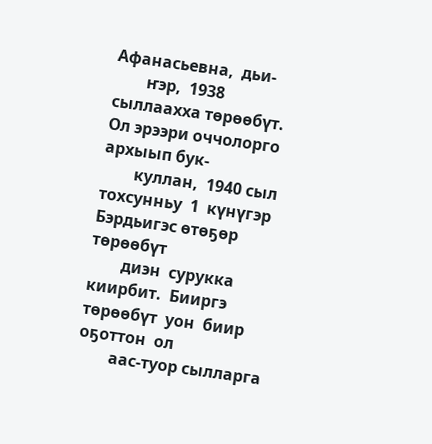Афанасьевна,  дьи-
        ҥэр,  1938 сыллаахха төрөөбүт.  Ол эрээри оччолорго архыып бук-
        куллан,  1940 сыл тохсунньу  1  күнүгэр  Бэрдьигэс өтөҕөр төрөөбүт
        диэн  сурукка  киирбит.  Бииргэ  төрөөбүт  уон  биир  оҕоттон  ол
        аас-туор сылларга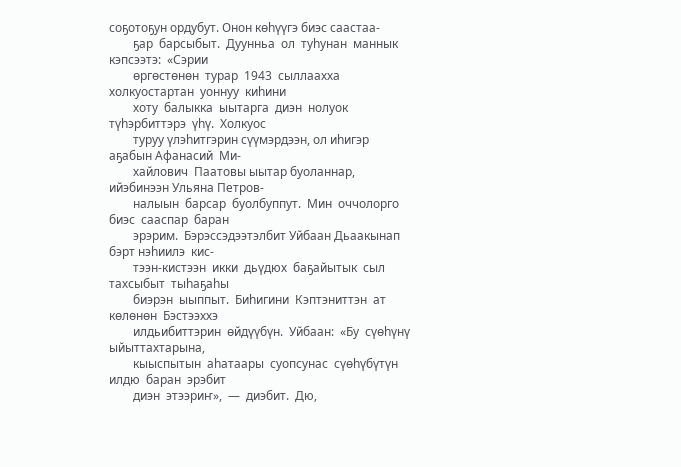соҕотоҕун ордубут. Онон көһүүгэ биэс саастаа-
        ҕар  барсыбыт.  Дуунньа  ол  туһунан  маннык  кэпсээтэ:  «Сэрии
        өргөстөнөн  турар  1943  сыллаахха  холкуостартан  уоннуу  киһини
        хоту  балыкка  ыытарга  диэн  нолуок  түһэрбиттэрэ  үһү.  Холкуос
        туруу үлэһитгэрин сүүмэрдээн, ол иһигэр аҕабын Афанасий  Ми-
        хайлович  Паатовы ыытар буоланнар,  ийэбинээн Ульяна Петров-
        налыын  барсар  буолбуппут.  Мин  оччолорго  биэс  сааспар  баран
        эрэрим.  Бэрэссэдээтэлбит Уйбаан Дьаакынап бэрт нэһиилэ  кис-
        тээн-кистээн  икки  дьүдюх  баҕайытык  сыл  тахсыбыт  тыһаҕаһы
        биэрэн  ыыппыт.  Биһигини  Кэптэниттэн  ат  көлөнөн  Бэстээххэ
        илдьибиттэрин  өйдүүбүн.  Уйбаан:  «Бу  сүөһүнү  ыйыттахтарына,
        кыыспытын  аһатаары  суопсунас  сүөһүбүтүн  илдю  баран  эрэбит
        диэн  этээриҥ»,  —  диэбит.  Дю,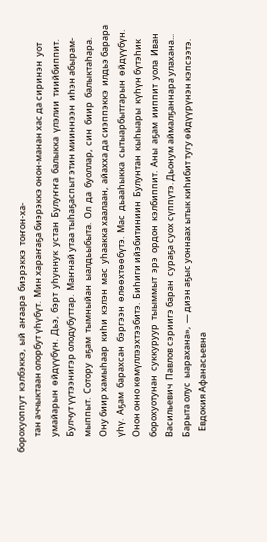борохуоппут  кэлбэккэ,  ый  аҥаара  биэрэккэ  тоҥон-ха-
        тан аччыктаан олорбут үһүбүт.  Мин хараҥаҕа биэрэккэ онон-манан хас да сиринэн  уот
        умайарын  өйдүүбүн.  Дьэ,  бэрт  уһуннук  устан  Булуҥҥа  балыкка  үлэлии  тиийбиппит.
        Булчут үүтээнигэр олодубуттар.  Маҥнай утаа тыһаҕаспыт этин мииннээн  иһэн абырам-
        мыппыт.  Сотору  аҕам  тымныйан  ыалдьыбыта.  Ол  да  буоллар,  син  биир  балыктаһара.
        Ону биир хамыһаар  киһи  кэлэн  мас  уһаакка хаалаан,  айахха да сиэппэккэ  илдьэ барара
        үһү.  Аҕам  барахсан  бэргээн  өлөөхтөөбүтэ.  Мас  дьааһыкка  сытыарбытгарын  өйдүүбүн.
        Онон онно көмүллээхтээбитэ.  Биһиги ийэбитиниин  Булунтан  кыһыары  күһүн бүтэһик
        борохуотунан  суккуруур  тыыммыт  эрэ  ордон  кэлбиппит.  Аны  аҕам  ииппит  уола  Иван
        Васильевич  Павлов сэриигэ баран  сураҕа суох сүппүтэ. Дьонум аймалҕаннара улахана...
        Барыта олус  ыарахана»,  — диэн аҕыс уоннаах ытык киһибит тугу өйдүүрүнэн кэпсээтэ.
           Евдокия Афанасьевна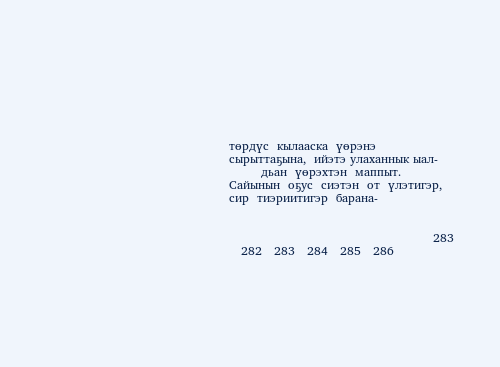төрдүс  кылааска  үөрэнэ сырыттаҕына,  ийэтэ улаханнык ыал-
        дьан  үөрэхтэн  маппыт.  Сайынын  оҕус  сиэтэн  от  үлэтигэр,  сир  тиэриитигэр  барана-


                                                   283
   282   283   284   285   286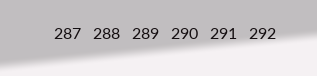287   288   289   290   291   292